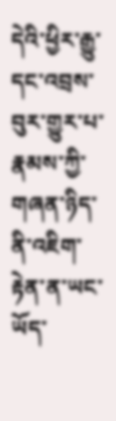དེའི་ཕྱིར་རྒྱུ་དང་འབྲས་བུར་གྱུར་པ་རྣམས་ཀྱི་གཞན་ཉིད་ནི་འཇིག་རྟེན་ན་ཡང་ཡོད་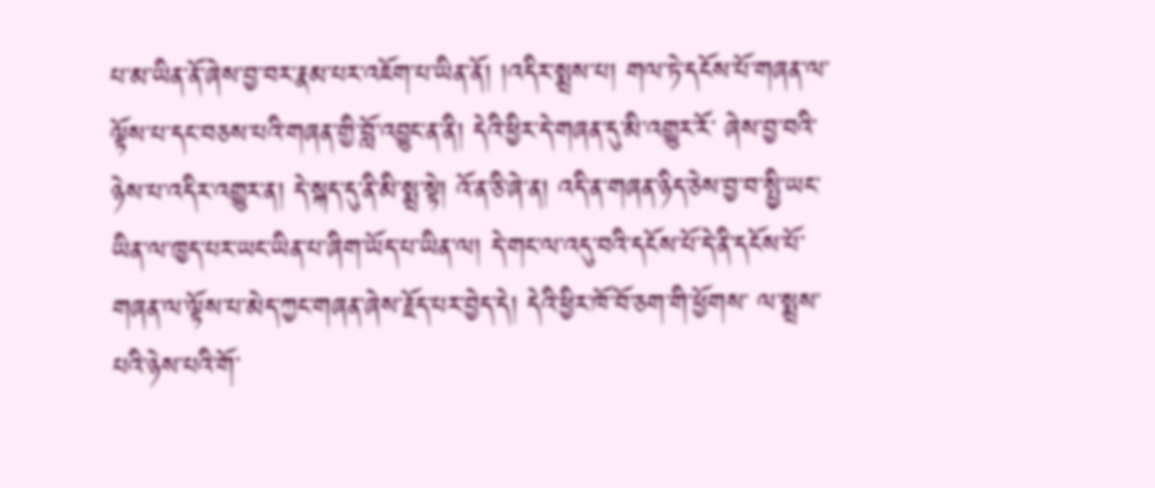པ་མ་ཡིན་ནོ་ཞེས་བྱ་བར་རྣམ་པར་འཇོག་པ་ཡིན་ནོ། །འདིར་སྨྲས་པ། གལ་ཏེ་དངོས་པོ་གཞན་ལ་ལྟོས་པ་དང་བཅས་པའི་གཞན་གྱི་བློ་འབྱུང་ན་ནི། དེའི་ཕྱིར་དེ་གཞན་དུ་མི་འགྱུར་རོ་ ཞེས་བྱ་བའི་ཉེས་པ་འདིར་འགྱུར་ན། དེ་སྐད་དུ་ནི་མི་སྨྲ་སྟེ། འོ་ན་ཅི་ཞེ་ན། འདི་ན་གཞན་ཉིད་ཅེས་བྱ་བ་སྤྱི་ཡང་ཡིན་ལ་ཁྱད་པར་ཡང་ཡིན་པ་ཞིག་ཡོད་པ་ཡིན་ལ། དེ་གང་ལ་འདུ་བའི་དངོས་པོ་དེ་ནི་དངོས་པོ་གཞན་ལ་ལྟོས་པ་མེད་ཀྱང་གཞན་ཞེས་རྗོད་པར་བྱེད་དེ། དེའི་ཕྱིར་ཁོ་བོ་ཅག་གི་ཕྱོགས་ ལ་སྨྲས་པའི་ཉེས་པའི་གོ་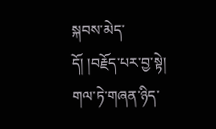སྐབས་མེད་དོ། །བརྗོད་པར་བྱ་སྟེ། གལ་ཏེ་གཞན་ཉིད་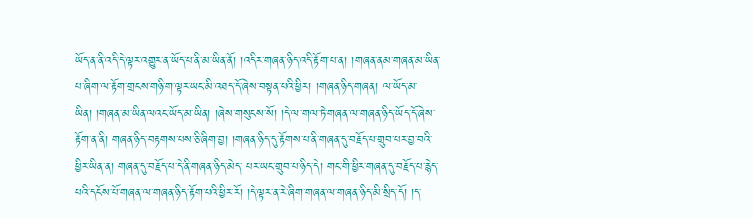ཡོད་ན་ནི་འདི་དེ་ལྟར་འགྱུར་ན་ཡོད་པ་ནི་མ་ཡིན་ནོ། །འདིར་གཞན་ཉིད་འདི་རྟོག་པ་ན། །གཞན་ནམ་གཞན་མ་ཡིན་པ་ཞིག་ལ་རྟོག་གྲངས་གཉི་ག་ལྟར་ཡང་མི་འཐད་དོ་ཞེས་བསྟན་པའི་ཕྱིར། །གཞན་ཉིད་གཞན། ལ་ཡོད་མ་ཡིན། །གཞན་མ་ཡིན་ལའང་ཡོད་མ་ཡིན། །ཞེས་གསུངས་སོ། །དེ་ལ་གལ་ཏེ་གཞན་ལ་གཞན་ཉིད་ཡོད་དོ་ཞེས་རྟོག་ན་ནི། གཞན་ཉིད་བརྟགས་པས་ཅི་ཞིག་བྱ། །གཞན་ཉིད་དུ་རྟོགས་པ་ནི་གཞན་དུ་བརྗོད་པ་གྲུབ་པར་བྱ་བའི་ཕྱིར་ཡིན་ན། གཞན་དུ་བརྗོད་པ་དེ་ནི་གཞན་ཉིད་མེད་ པར་ཡང་གྲུབ་པ་ཉིད་དེ། གང་གི་ཕྱིར་གཞན་དུ་བརྗོད་པ་རྙེད་པའི་དངོས་པོ་གཞན་ལ་གཞན་ཉིད་རྟོག་པའི་ཕྱིར་རོ། །དེ་ལྟར་ན་རེ་ཞིག་གཞན་ལ་གཞན་ཉིད་མི་སྲིད་དོ། །ད་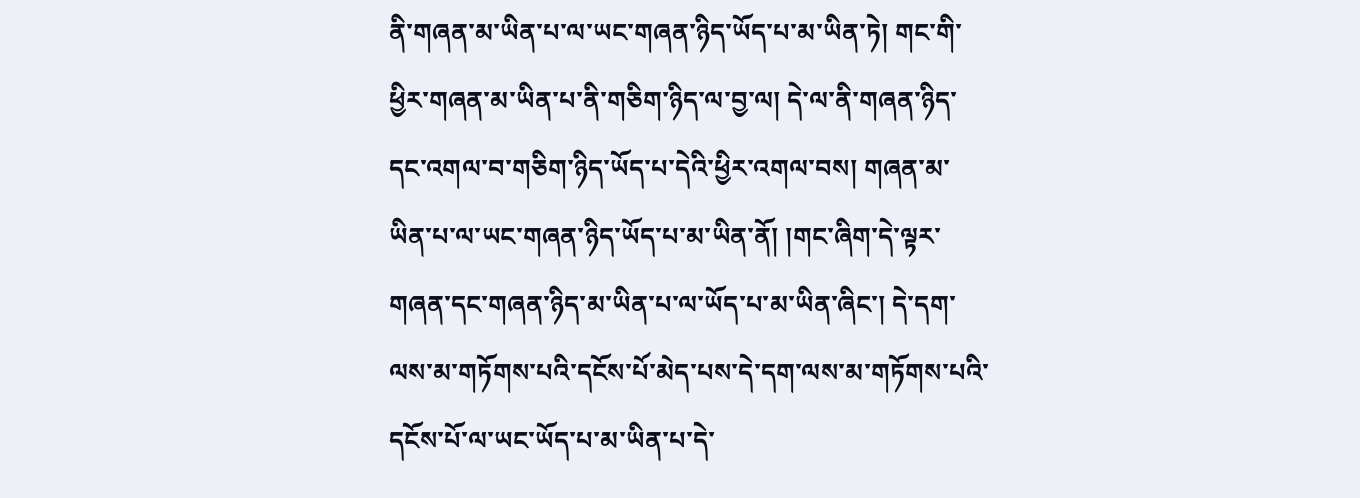ནི་གཞན་མ་ཡིན་པ་ལ་ཡང་གཞན་ཉིད་ཡོད་པ་མ་ཡིན་ཏེ། གང་གི་ཕྱིར་གཞན་མ་ཡིན་པ་ནི་གཅིག་ཉིད་ལ་བྱ་ལ། དེ་ལ་ནི་གཞན་ཉིད་དང་འགལ་བ་གཅིག་ཉིད་ཡོད་པ་དེའི་ཕྱིར་འགལ་བས། གཞན་མ་ཡིན་པ་ལ་ཡང་གཞན་ཉིད་ཡོད་པ་མ་ཡིན་ནོ། །གང་ཞིག་དེ་ལྟར་གཞན་དང་གཞན་ཉིད་མ་ཡིན་པ་ལ་ཡོད་པ་མ་ཡིན་ཞིང་། དེ་དག་ལས་མ་གཏོགས་པའི་དངོས་པོ་མེད་པས་དེ་དག་ལས་མ་གཏོགས་པའི་ དངོས་པོ་ལ་ཡང་ཡོད་པ་མ་ཡིན་པ་དེ་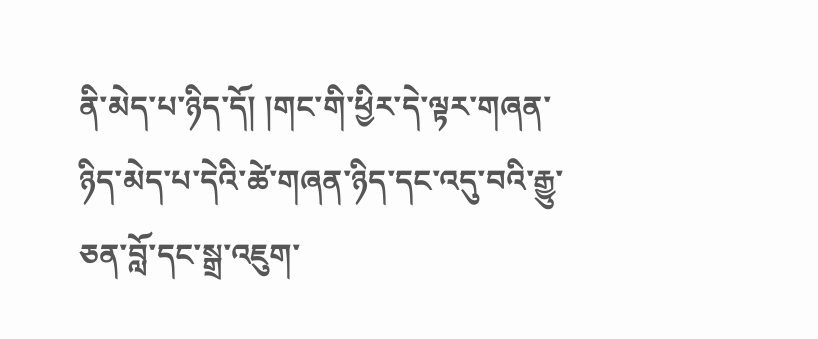ནི་མེད་པ་ཉིད་དོ། །གང་གི་ཕྱིར་དེ་ལྟར་གཞན་ཉིད་མེད་པ་དེའི་ཚེ་གཞན་ཉིད་དང་འདུ་བའི་རྒྱུ་ཅན་བློ་དང་སྒྲ་འཇུག་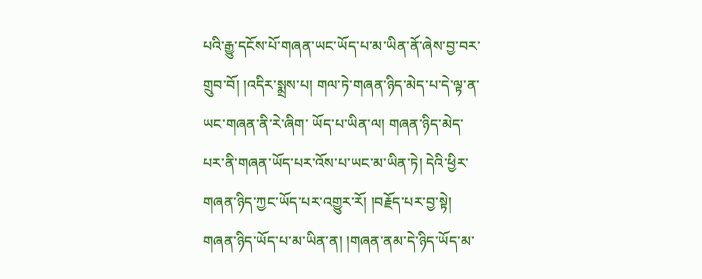པའི་རྒྱུ་དངོས་པོ་གཞན་ཡང་ཡོད་པ་མ་ཡིན་ནོ་ཞེས་བྱ་བར་གྲུབ་བོ། །འདིར་སྨྲས་པ། གལ་ཏེ་གཞན་ཉིད་མེད་པ་དེ་ལྟ་ན་ཡང་གཞན་ནི་རེ་ཞིག་ ཡོད་པ་ཡིན་ལ། གཞན་ཉིད་མེད་པར་ནི་གཞན་ཡོད་པར་འོས་པ་ཡང་མ་ཡིན་ཏེ། དེའི་ཕྱིར་གཞན་ཉིད་ཀྱང་ཡོད་པར་འགྱུར་རོ། །བརྗོད་པར་བྱ་སྟེ། གཞན་ཉིད་ཡོད་པ་མ་ཡིན་ན། །གཞན་ནམ་དེ་ཉིད་ཡོད་མ་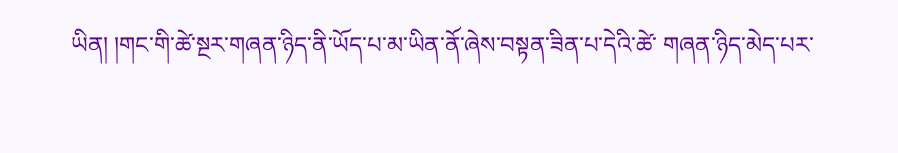ཡིན། །གང་གི་ཚེ་སྔར་གཞན་ཉིད་ནི་ཡོད་པ་མ་ཡིན་ནོ་ཞེས་བསྟན་ཟིན་པ་དེའི་ཚེ་ གཞན་ཉིད་མེད་པར་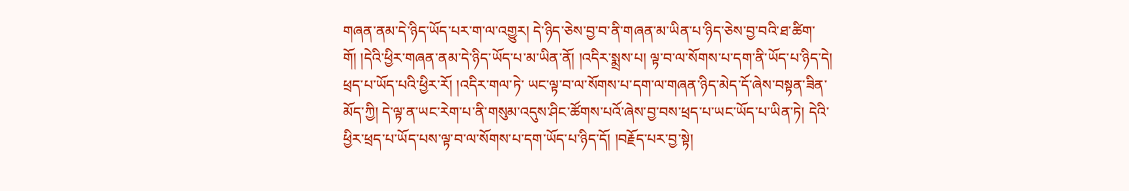གཞན་ནམ་དེ་ཉིད་ཡོད་པར་ག་ལ་འགྱུར། དེ་ཉིད་ཅེས་བྱ་བ་ནི་གཞན་མ་ཡིན་པ་ཉིད་ཅེས་བྱ་བའི་ཐ་ཚིག་གོ། །དེའི་ཕྱིར་གཞན་ནམ་དེ་ཉིད་ཡོད་པ་མ་ཡིན་ནོ། །འདིར་སྨྲས་པ། ལྟ་བ་ལ་སོགས་པ་དག་ནི་ཡོད་པ་ཉིད་དེ། ཕྲད་པ་ཡོད་པའི་ཕྱིར་རོ། །འདིར་གལ་ཏེ་ ཡང་ལྟ་བ་ལ་སོགས་པ་དག་ལ་གཞན་ཉིད་མེད་དོ་ཞེས་བསྟན་ཟིན་མོད་ཀྱི། དེ་ལྟ་ན་ཡང་རེག་པ་ནི་གསུམ་འདུས་ཤིང་ཚོགས་པའོ་ཞེས་བྱ་བས་ཕྲད་པ་ཡང་ཡོད་པ་ཡིན་ཏེ། དེའི་ཕྱིར་ཕྲད་པ་ཡོད་པས་ལྟ་བ་ལ་སོགས་པ་དག་ཡོད་པ་ཉིད་དོ། །བརྗོད་པར་བྱ་སྟེ།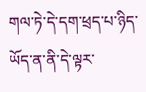གལ་ཏེ་དེ་དག་ཕྲད་པ་ཉིད་ ཡོད་ན་ནི་དེ་ལྟར་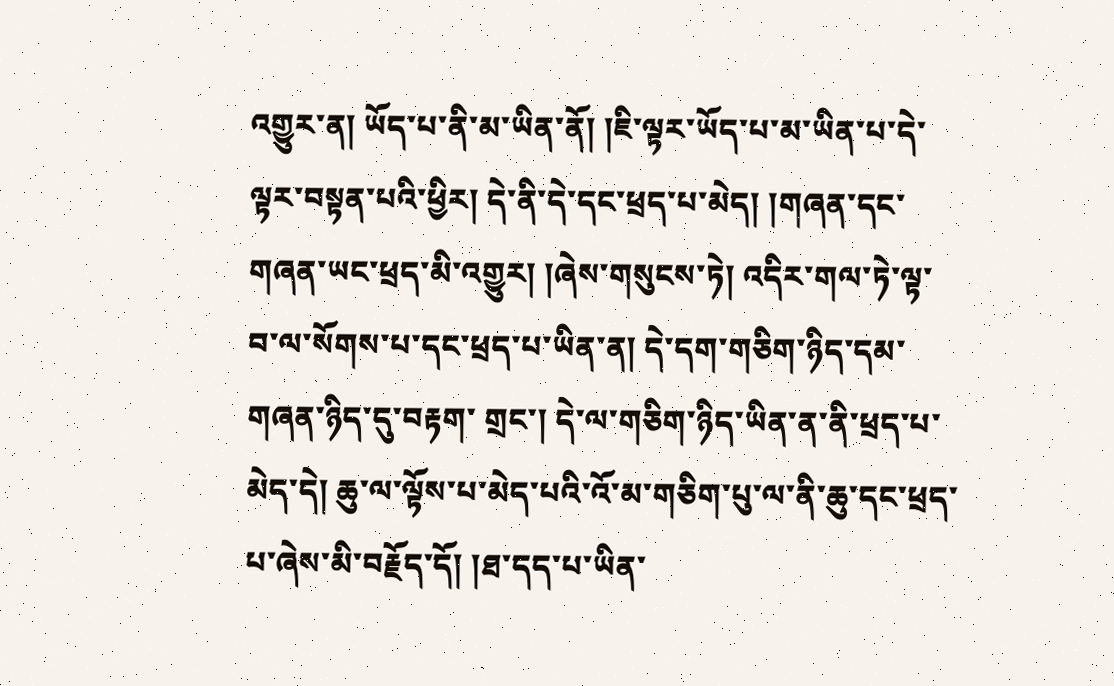འགྱུར་ན། ཡོད་པ་ནི་མ་ཡིན་ནོ། །ཇི་ལྟར་ཡོད་པ་མ་ཡིན་པ་དེ་ལྟར་བསྟན་པའི་ཕྱིར། དེ་ནི་དེ་དང་ཕྲད་པ་མེད། །གཞན་དང་གཞན་ཡང་ཕྲད་མི་འགྱུར། །ཞེས་གསུངས་ཏེ། འདིར་གལ་ཏེ་ལྟ་བ་ལ་སོགས་པ་དང་ཕྲད་པ་ཡིན་ན། དེ་དག་གཅིག་ཉིད་དམ་གཞན་ཉིད་དུ་བརྟག་ གྲང་། དེ་ལ་གཅིག་ཉིད་ཡིན་ན་ནི་ཕྲད་པ་མེད་དེ། ཆུ་ལ་ལྟོས་པ་མེད་པའི་འོ་མ་གཅིག་པུ་ལ་ནི་ཆུ་དང་ཕྲད་པ་ཞེས་མི་བརྗོད་དོ། །ཐ་དད་པ་ཡིན་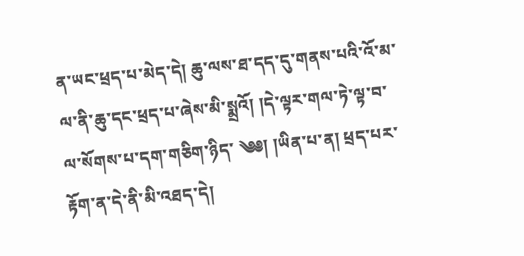ན་ཡང་ཕྲད་པ་མེད་དེ། ཆུ་ལས་ཐ་དད་དུ་གནས་པའི་འོ་མ་ལ་ནི་ཆུ་དང་ཕྲད་པ་ཞེས་མི་སྨྲའོ། །དེ་ལྟར་གལ་ཏེ་ལྟ་བ་ལ་སོགས་པ་དག་གཅིག་ཉིད་ ༄༅། །ཡིན་པ་ན། ཕྲད་པར་རྟོག་ན་དེ་ནི་མི་འཐད་དེ།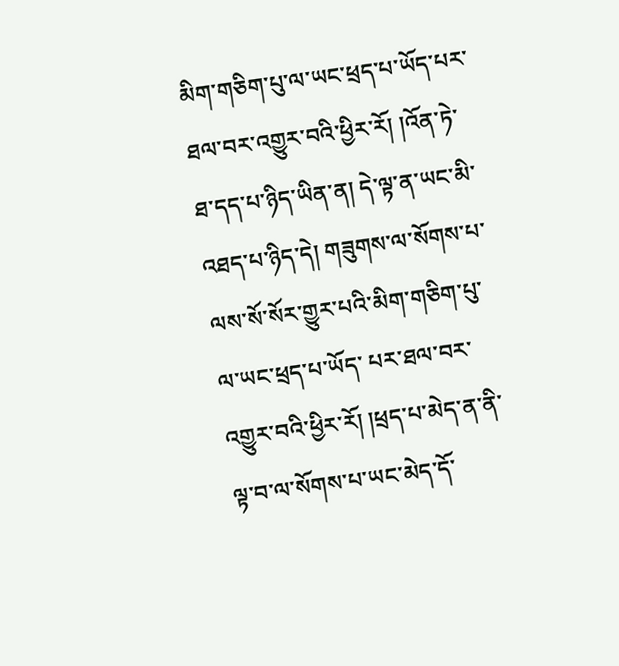མིག་གཅིག་པུ་ལ་ཡང་ཕྲད་པ་ཡོད་པར་ཐལ་བར་འགྱུར་བའི་ཕྱིར་རོ། །འོན་ཏེ་ཐ་དད་པ་ཉིད་ཡིན་ན། དེ་ལྟ་ན་ཡང་མི་འཐད་པ་ཉིད་དེ། གཟུགས་ལ་སོགས་པ་ལས་སོ་སོར་གྱུར་པའི་མིག་གཅིག་པུ་ལ་ཡང་ཕྲད་པ་ཡོད་ པར་ཐལ་བར་འགྱུར་བའི་ཕྱིར་རོ། །ཕྲད་པ་མེད་ན་ནི་ལྟ་བ་ལ་སོགས་པ་ཡང་མེད་དོ་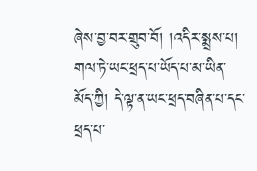ཞེས་བྱ་བར་གྲུབ་བོ། །འདིར་སྨྲས་པ། གལ་ཏེ་ཡང་ཕྲད་པ་ཡོད་པ་མ་ཡིན་མོད་ཀྱི། དེ་ལྟ་ན་ཡང་ཕྲད་བཞིན་པ་དང་ཕྲད་པ་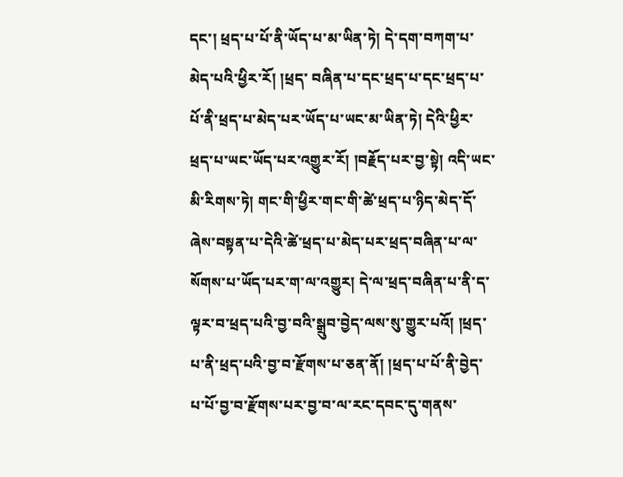དང་། ཕྲད་པ་པོ་ནི་ཡོད་པ་མ་ཡིན་ཏེ། དེ་དག་བཀག་པ་མེད་པའི་ཕྱིར་རོ། །ཕྲད་ བཞིན་པ་དང་ཕྲད་པ་དང་ཕྲད་པ་པོ་ནི་ཕྲད་པ་མེད་པར་ཡོད་པ་ཡང་མ་ཡིན་ཏེ། དེའི་ཕྱིར་ཕྲད་པ་ཡང་ཡོད་པར་འགྱུར་རོ། །བརྗོད་པར་བྱ་སྟེ། འདི་ཡང་མི་རིགས་ཏེ། གང་གི་ཕྱིར་གང་གི་ཚེ་ཕྲད་པ་ཉིད་མེད་དོ་ཞེས་བསྟན་པ་དེའི་ཚེ་ཕྲད་པ་མེད་པར་ཕྲད་བཞིན་པ་ལ་སོགས་པ་ཡོད་པར་ག་ལ་འགྱུར། དེ་ལ་ཕྲད་བཞིན་པ་ནི་ད་ལྟར་བ་ཕྲད་པའི་བྱ་བའི་སྒྲུབ་བྱེད་ལས་སུ་གྱུར་པའོ། །ཕྲད་པ་ནི་ཕྲད་པའི་བྱ་བ་རྫོགས་པ་ཅན་ནོ། །ཕྲད་པ་པོ་ནི་བྱེད་པ་པོ་བྱ་བ་རྫོགས་པར་བྱ་བ་ལ་རང་དབང་དུ་གནས་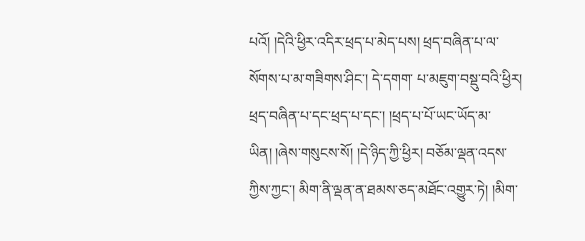པའོ། །དེའི་ཕྱིར་འདིར་ཕྲད་པ་མེད་པས། ཕྲད་བཞིན་པ་ལ་སོགས་པ་མ་གཟིགས་ཤིང་། དེ་དགག་ པ་མཇུག་བསྡུ་བའི་ཕྱིར། ཕྲད་བཞིན་པ་དང་ཕྲད་པ་དང་། །ཕྲད་པ་པོ་ཡང་ཡོད་མ་ཡིན། །ཞེས་གསུངས་སོ། །དེ་ཉིད་ཀྱི་ཕྱིར། བཅོམ་ལྡན་འདས་ཀྱིས་ཀྱང་། མིག་ནི་ལྡན་ན་ཐམས་ཅད་མཐོང་འགྱུར་ཏེ། །མིག་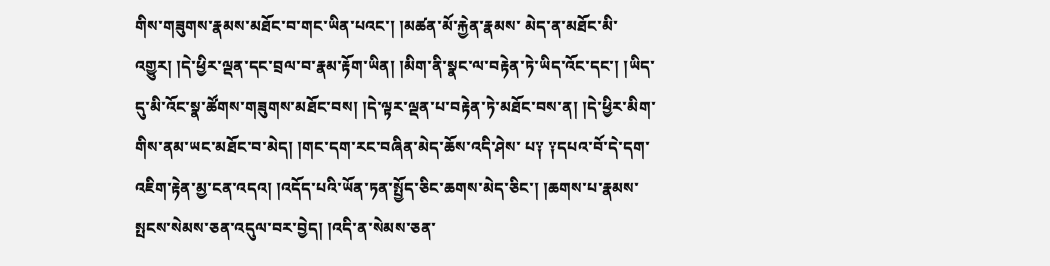གིས་གཟུགས་རྣམས་མཐོང་བ་གང་ཡིན་པའང་། །མཚན་མོ་རྐྱེན་རྣམས་ མེད་ན་མཐོང་མི་འགྱུར། །དེ་ཕྱིར་ལྡན་དང་བྲལ་བ་རྣམ་རྟོག་ཡིན། །མིག་ནི་སྣང་ལ་བརྟེན་ཏེ་ཡིད་འོང་དང་། །ཡིད་དུ་མི་འོང་སྣ་ཚོགས་གཟུགས་མཐོང་བས། །དེ་ལྟར་ལྡན་པ་བརྟེན་ཏེ་མཐོང་བས་ན། །དེ་ཕྱིར་མིག་གིས་ནམ་ཡང་མཐོང་བ་མེད། །གང་དག་རང་བཞིན་མེད་ཆོས་འདི་ཤེས་ པ༑ ༑དཔའ་བོ་དེ་དག་འཇིག་རྟེན་མྱ་ངན་འདའ། །འདོད་པའི་ཡོན་ཏན་སྤྱོད་ཅིང་ཆགས་མེད་ཅིང་། །ཆགས་པ་རྣམས་སྤངས་སེམས་ཅན་འདུལ་བར་བྱེད། །འདི་ན་སེམས་ཅན་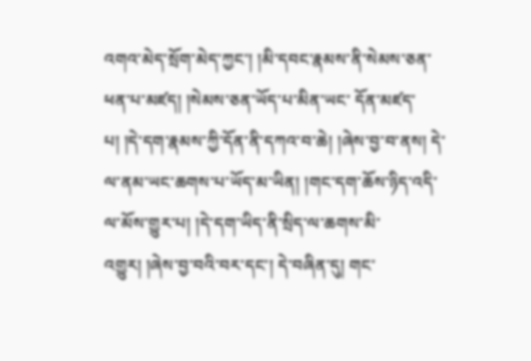འགའ་མེད་སྲོག་མེད་ཀྱང་། །མི་དབང་རྣམས་ནི་སེམས་ཅན་ཕན་པ་མཛད། །སེམས་ཅན་ཡོད་པ་མིན་ཡང་ དོན་མཛད་པ། །དེ་དག་རྣམས་ཀྱི་དོན་ནི་དཀའ་བ་ཆེ། །ཞེས་བྱ་བ་ནས། དེ་ལ་ནམ་ཡང་ཆགས་པ་ཡོད་མ་ཡིན། །གང་དག་ཆོས་ཉིད་འདི་ལ་མོས་གྱུར་པ། །དེ་དག་ཡིད་ནི་སྲིད་ལ་ཆགས་མི་འགྱུར། །ཞེས་བྱ་བའི་བར་དང་། དེ་བཞིན་དུ། གང་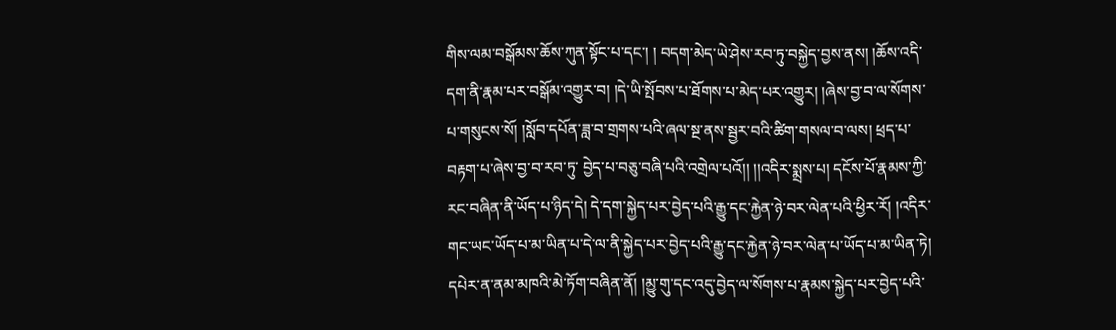གིས་ལམ་བསྒོམས་ཆོས་ཀུན་སྟོང་པ་དང་། ། བདག་མེད་ཡེ་ཤེས་རབ་ཏུ་བསྐྱེད་བྱས་ནས། །ཆོས་འདི་དག་ནི་རྣམ་པར་བསྒོམ་འགྱུར་བ། །དེ་ཡི་སྤོབས་པ་ཐོགས་པ་མེད་པར་འགྱུར། །ཞེས་བྱ་བ་ལ་སོགས་པ་གསུངས་སོ། །སློབ་དཔོན་ཟླ་བ་གྲགས་པའི་ཞལ་སྔ་ནས་སྦྱར་བའི་ཚིག་གསལ་བ་ལས། ཕྲད་པ་བརྟག་པ་ཞེས་བྱ་བ་རབ་ཏུ་ བྱེད་པ་བཅུ་བཞི་པའི་འགྲེལ་པའོ།། །།འདིར་སྨྲས་པ། དངོས་པོ་རྣམས་ཀྱི་རང་བཞིན་ནི་ཡོད་པ་ཉིད་དེ། དེ་དག་སྐྱེད་པར་བྱེད་པའི་རྒྱུ་དང་རྐྱེན་ཉེ་བར་ལེན་པའི་ཕྱིར་རོ། །འདིར་གང་ཡང་ཡོད་པ་མ་ཡིན་པ་དེ་ལ་ནི་སྐྱེད་པར་བྱེད་པའི་རྒྱུ་དང་རྐྱེན་ཉེ་བར་ལེན་པ་ཡོད་པ་མ་ཡིན་ཏེ། དཔེར་ན་ནམ་མཁའི་མེ་ཏོག་བཞིན་ནོ། །མྱུ་གུ་དང་འདུ་བྱེད་ལ་སོགས་པ་རྣམས་སྐྱེད་པར་བྱེད་པའི་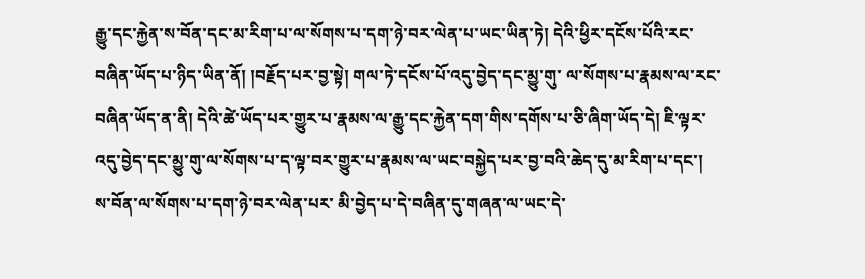རྒྱུ་དང་རྐྱེན་ས་བོན་དང་མ་རིག་པ་ལ་སོགས་པ་དག་ཉེ་བར་ལེན་པ་ཡང་ཡིན་ཏེ། དེའི་ཕྱིར་དངོས་པོའི་རང་བཞིན་ཡོད་པ་ཉིད་ཡིན་ནོ། །བརྗོད་པར་བྱ་སྟེ། གལ་ཏེ་དངོས་པོ་འདུ་བྱེད་དང་མྱུ་གུ་ ལ་སོགས་པ་རྣམས་ལ་རང་བཞིན་ཡོད་ན་ནི། དེའི་ཚེ་ཡོད་པར་གྱུར་པ་རྣམས་ལ་རྒྱུ་དང་རྐྱེན་དག་གིས་དགོས་པ་ཅི་ཞིག་ཡོད་དེ། ཇི་ལྟར་འདུ་བྱེད་དང་མྱུ་གུ་ལ་སོགས་པ་ད་ལྟ་བར་གྱུར་པ་རྣམས་ལ་ཡང་བསྐྱེད་པར་བྱ་བའི་ཆེད་དུ་མ་རིག་པ་དང་། ས་བོན་ལ་སོགས་པ་དག་ཉེ་བར་ལེན་པར་ མི་བྱེད་པ་དེ་བཞིན་དུ་གཞན་ལ་ཡང་དེ་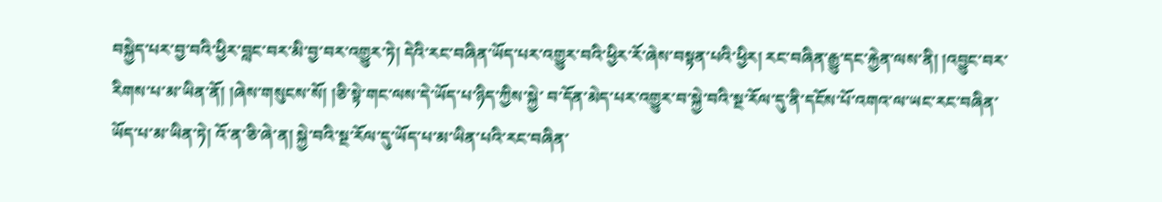བསྐྱེད་པར་བྱ་བའི་ཕྱིར་བླང་བར་མི་བྱ་བར་འགྱུར་ཏེ། དེའི་རང་བཞིན་ཡོད་པར་འགྱུར་བའི་ཕྱིར་རོ་ཞེས་བསྟན་པའི་ཕྱིར། རང་བཞིན་རྒྱུ་དང་རྐྱེན་ལས་ནི། །འབྱུང་བར་རིགས་པ་མ་ཡིན་ནོ། །ཞེས་གསུངས་སོ། །ཅི་སྟེ་གང་ལས་དེ་ཡོད་པ་ཉིད་ཀྱིས་སྐྱེ་ བ་དོན་མེད་པར་འགྱུར་བ་སྐྱེ་བའི་སྔ་རོལ་དུ་ནི་དངོས་པོ་འགའ་ལ་ཡང་རང་བཞིན་ཡོད་པ་མ་ཡིན་ཏེ། འོ་ན་ཅི་ཞེ་ན། སྐྱེ་བའི་སྔ་རོལ་དུ་ཡོད་པ་མ་ཡིན་པའི་རང་བཞིན་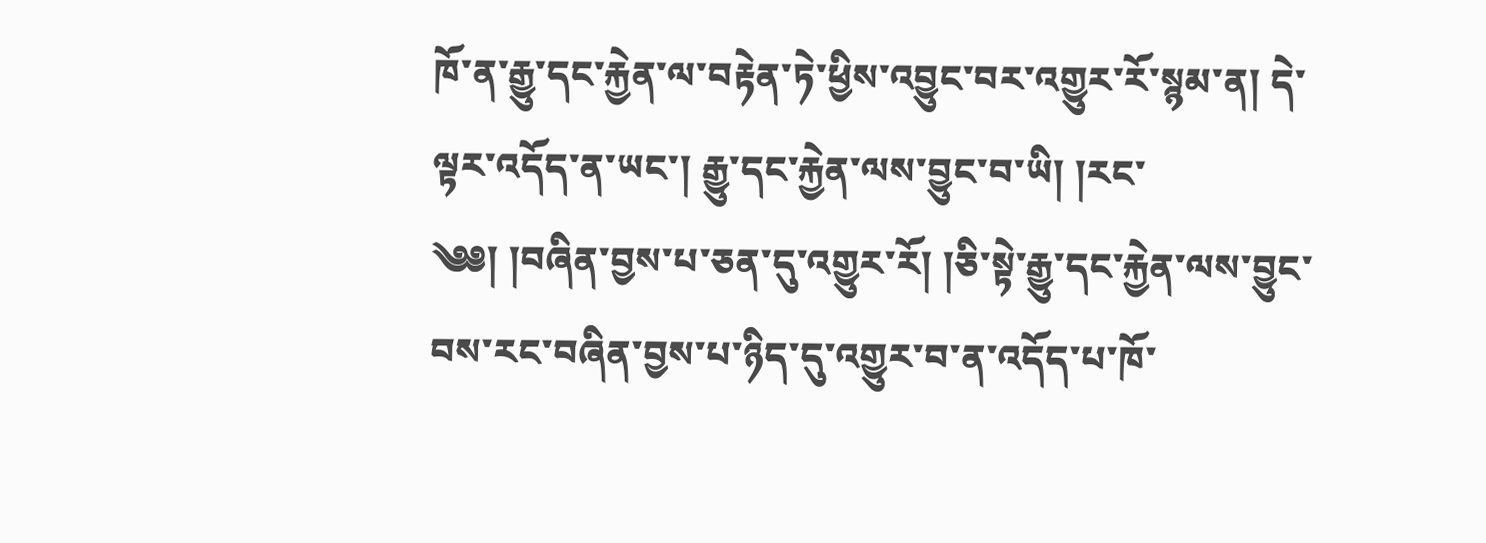ཁོ་ན་རྒྱུ་དང་རྐྱེན་ལ་བརྟེན་ཏེ་ཕྱིས་འབྱུང་བར་འགྱུར་རོ་སྙམ་ན། དེ་ལྟར་འདོད་ན་ཡང་། རྒྱུ་དང་རྐྱེན་ལས་བྱུང་བ་ཡི། །རང་ ༄༅། །བཞིན་བྱས་པ་ཅན་དུ་འགྱུར་རོ། །ཅི་སྟེ་རྒྱུ་དང་རྐྱེན་ལས་བྱུང་བས་རང་བཞིན་བྱས་པ་ཉིད་དུ་འགྱུར་བ་ན་འདོད་པ་ཁོ་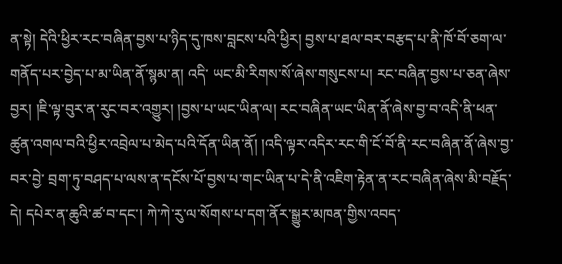ན་སྟེ། དེའི་ཕྱིར་རང་བཞིན་བྱས་པ་ཉིད་དུ་ཁས་བླངས་པའི་ཕྱིར། བྱས་པ་ཐལ་བར་བརྩད་པ་ནི་ཁོ་བོ་ཅག་ལ་གནོད་པར་བྱེད་པ་མ་ཡིན་ནོ་སྙམ་ན། འདི་ ཡང་མི་རིགས་སོ་ཞེས་གསུངས་པ། རང་བཞིན་བྱས་པ་ཅན་ཞེས་བྱར། །ཇི་ལྟ་བུར་ན་རུང་བར་འགྱུར། །བྱས་པ་ཡང་ཡིན་ལ། རང་བཞིན་ཡང་ཡིན་ནོ་ཞེས་བྱ་བ་འདི་ནི་ཕན་ཚུན་འགལ་བའི་ཕྱིར་འབྲེལ་པ་མེད་པའི་དོན་ཡིན་ནོ། །འདི་ལྟར་འདིར་རང་གི་ངོ་བོ་ནི་རང་བཞིན་ནོ་ཞེས་བྱ་བར་བྱེ་ བྲག་ཏུ་བཤད་པ་ལས་ན་དངོས་པོ་བྱས་པ་གང་ཡིན་པ་དེ་ནི་འཇིག་རྟེན་ན་རང་བཞིན་ཞེས་མི་བརྗོད་དེ། དཔེར་ན་ཆུའི་ཚ་བ་དང་། ཀེ་ཀེ་རུ་ལ་སོགས་པ་དག་ནོར་སྒྱུར་མཁན་གྱིས་འབད་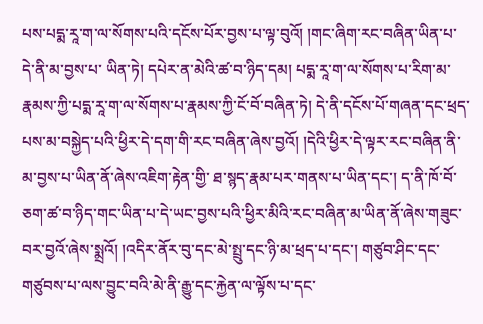པས་པདྨ་རཱ་ག་ལ་སོགས་པའི་དངོས་པོར་བྱས་པ་ལྟ་བུའོ། །གང་ཞིག་རང་བཞིན་ཡིན་པ་དེ་ནི་མ་བྱས་པ་ ཡིན་ཏེ། དཔེར་ན་མེའི་ཚ་བ་ཉིད་དམ། པདྨ་རཱ་ག་ལ་སོགས་པ་རིག་མ་རྣམས་ཀྱི་པདྨ་རཱ་ག་ལ་སོགས་པ་རྣམས་ཀྱི་ངོ་བོ་བཞིན་ཏེ། དེ་ནི་དངོས་པོ་གཞན་དང་ཕྲད་པས་མ་བསྐྱེད་པའི་ཕྱིར་དེ་དག་གི་རང་བཞིན་ཞེས་བྱའོ། །དེའི་ཕྱིར་དེ་ལྟར་རང་བཞིན་ནི་མ་བྱས་པ་ཡིན་ནོ་ཞེས་འཇིག་རྟེན་གྱི་ ཐ་སྙད་རྣམ་པར་གནས་པ་ཡིན་དང་། ད་ནི་ཁོ་བོ་ཅག་ཚ་བ་ཉིད་གང་ཡིན་པ་དེ་ཡང་བྱས་པའི་ཕྱིར་མིའི་རང་བཞིན་མ་ཡིན་ནོ་ཞེས་གཟུང་བར་བྱའོ་ཞེས་སྨྲའོ། །འདིར་ནོར་བུ་དང་མེ་སྤྲུ་དང་ཉི་མ་ཕྲད་པ་དང་། གཙུབ་ཤིང་དང་གཙུབས་པ་ལས་བྱུང་བའི་མེ་ནི་རྒྱུ་དང་རྐྱེན་ལ་ལྟོས་པ་དང་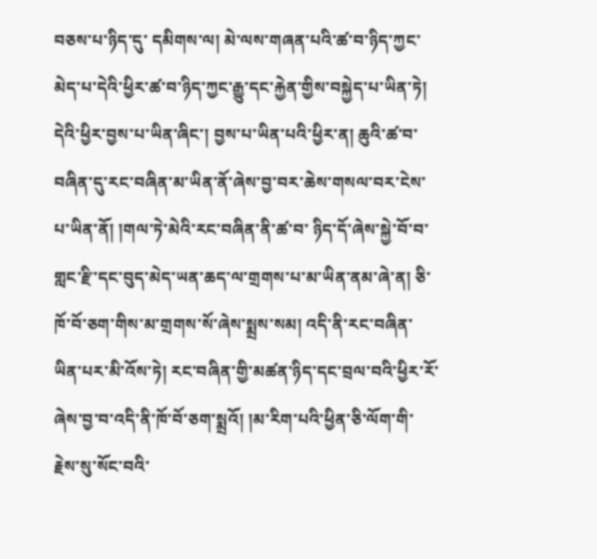བཅས་པ་ཉིད་དུ་ དམིགས་ལ། མེ་ལས་གཞན་པའི་ཚ་བ་ཉིད་ཀྱང་མེད་པ་དེའི་ཕྱིར་ཚ་བ་ཉིད་ཀྱང་རྒྱུ་དང་རྐྱེན་གྱིས་བསྐྱེད་པ་ཡིན་ཏེ། དེའི་ཕྱིར་བྱས་པ་ཡིན་ཞིང་། བྱས་པ་ཡིན་པའི་ཕྱིར་ན། ཆུའི་ཚ་བ་བཞིན་དུ་རང་བཞིན་མ་ཡིན་ནོ་ཞེས་བྱ་བར་ཆེས་གསལ་བར་ངེས་པ་ཡིན་ནོ། །གལ་ཏེ་མེའི་རང་བཞིན་ནི་ཚ་བ་ ཉིད་དོ་ཞེས་སྐྱེ་བོ་བ་གླང་རྫི་དང་བུད་མེད་ཡན་ཆད་ལ་གྲགས་པ་མ་ཡིན་ནམ་ཞེ་ན། ཅི་ཁོ་བོ་ཅག་གིས་མ་གྲགས་སོ་ཞེས་སྨྲས་སམ། འདི་ནི་རང་བཞིན་ཡིན་པར་མི་འོས་ཏེ། རང་བཞིན་གྱི་མཚན་ཉིད་དང་བྲལ་བའི་ཕྱིར་རོ་ཞེས་བྱ་བ་འདི་ནི་ཁོ་བོ་ཅག་སྨྲའོ། །མ་རིག་པའི་ཕྱིན་ཅི་ལོག་གི་ རྗེས་སུ་སོང་བའི་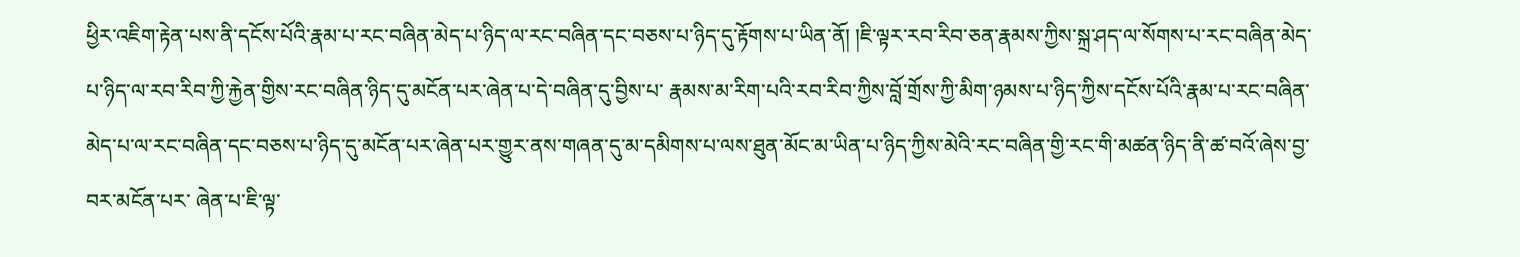ཕྱིར་འཇིག་རྟེན་པས་ནི་དངོས་པོའི་རྣམ་པ་རང་བཞིན་མེད་པ་ཉིད་ལ་རང་བཞིན་དང་བཅས་པ་ཉིད་དུ་རྟོགས་པ་ཡིན་ནོ། །ཇི་ལྟར་རབ་རིབ་ཅན་རྣམས་ཀྱིས་སྐྲ་ཤད་ལ་སོགས་པ་རང་བཞིན་མེད་པ་ཉིད་ལ་རབ་རིབ་ཀྱི་རྐྱེན་གྱིས་རང་བཞིན་ཉིད་དུ་མངོན་པར་ཞེན་པ་དེ་བཞིན་དུ་བྱིས་པ་ རྣམས་མ་རིག་པའི་རབ་རིབ་ཀྱིས་བློ་གྲོས་ཀྱི་མིག་ཉམས་པ་ཉིད་ཀྱིས་དངོས་པོའི་རྣམ་པ་རང་བཞིན་མེད་པ་ལ་རང་བཞིན་དང་བཅས་པ་ཉིད་དུ་མངོན་པར་ཞེན་པར་གྱུར་ནས་གཞན་དུ་མ་དམིགས་པ་ལས་ཐུན་མོང་མ་ཡིན་པ་ཉིད་ཀྱིས་མེའི་རང་བཞིན་གྱི་རང་གི་མཚན་ཉིད་ནི་ཚ་བའོ་ཞེས་བྱ་བར་མངོན་པར་ ཞེན་པ་ཇི་ལྟ་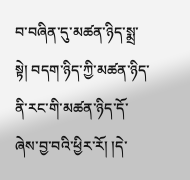བ་བཞིན་དུ་མཚན་ཉིད་སྨྲ་སྟེ། བདག་ཉིད་ཀྱི་མཚན་ཉིད་ནི་རང་གི་མཚན་ཉིད་དོ་ཞེས་བྱ་བའི་ཕྱིར་རོ། །དེ་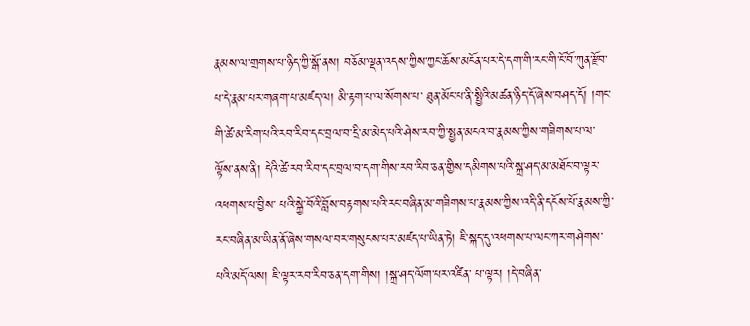རྣམས་ལ་གྲགས་པ་ཉིད་ཀྱི་སྒོ་ནས། བཅོམ་ལྡན་འདས་ཀྱིས་ཀྱང་ཆོས་མངོན་པར་དེ་དག་གི་རང་གི་ངོ་བོ་ཀུན་རྫོབ་པ་དེ་རྣམ་པར་གཞག་པ་མཛད་ལ། མི་རྟག་པ་ལ་སོགས་པ་ ཐུན་མོང་པ་ནི་སྤྱིའི་མཚན་ཉིད་དོ་ཞེས་བཤད་དོ། །གང་གི་ཚེ་མ་རིག་པའི་རབ་རིབ་དང་བྲལ་བ་དྲི་མ་མེད་པའི་ཤེས་རབ་ཀྱི་སྤྱན་མངའ་བ་རྣམས་ཀྱིས་གཟིགས་པ་ལ་ལྟོས་ནས་ནི། དེའི་ཚེ་རབ་རིབ་དང་བྲལ་བ་དག་གིས་རབ་རིབ་ཅན་གྱིས་དམིགས་པའི་སྐྲ་ཤད་མ་མཐོང་བ་ལྟར་འཕགས་པ་བྱིས་ པའི་སྐྱེ་བོའི་བློས་བརྟགས་པའི་རང་བཞིན་མ་གཟིགས་པ་རྣམས་ཀྱིས་འདི་ནི་དངོས་པོ་རྣམས་ཀྱི་རང་བཞིན་མ་ཡིན་ནོ་ཞེས་གསལ་བར་གསུངས་པར་མཛད་པ་ཡིན་ཏེ། ཇི་སྐད་དུ་འཕགས་པ་ལང་ཀར་གཤེགས་པའི་མདོ་ལས། ཇི་ལྟར་རབ་རིབ་ཅན་དག་གིས། །སྐྲ་ཤད་ལོག་པར་འཛིན་ པ་ལྟར། །དེ་བཞིན་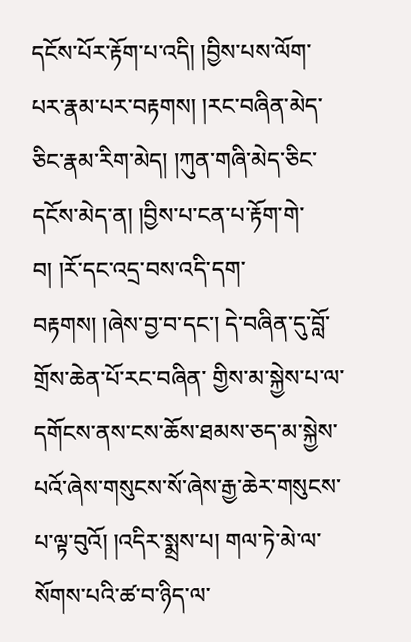དངོས་པོར་རྟོག་པ་འདི། །བྱིས་པས་ལོག་པར་རྣམ་པར་བརྟགས། །རང་བཞིན་མེད་ཅིང་རྣམ་རིག་མེད། །ཀུན་གཞི་མེད་ཅིང་དངོས་མེད་ན། །བྱིས་པ་ངན་པ་རྟོག་གེ་བ། །རོ་དང་འདྲ་བས་འདི་དག་བརྟགས། །ཞེས་བྱ་བ་དང་། དེ་བཞིན་དུ་བློ་གྲོས་ཆེན་པོ་རང་བཞིན་ གྱིས་མ་སྐྱེས་པ་ལ་དགོངས་ནས་ངས་ཆོས་ཐམས་ཅད་མ་སྐྱེས་པའོ་ཞེས་གསུངས་སོ་ཞེས་རྒྱ་ཆེར་གསུངས་པ་ལྟ་བུའོ། །འདིར་སྨྲས་པ། གལ་ཏེ་མེ་ལ་སོགས་པའི་ཚ་བ་ཉིད་ལ་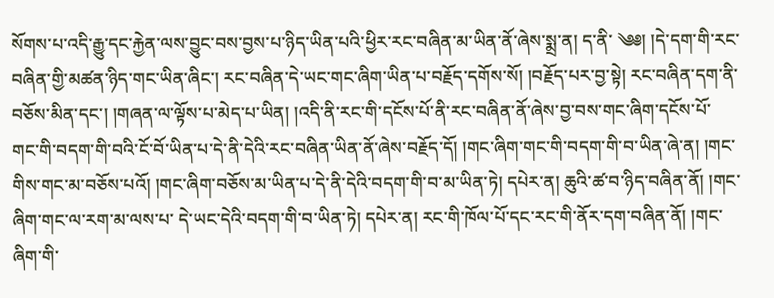སོགས་པ་འདི་རྒྱུ་དང་རྐྱེན་ལས་བྱུང་བས་བྱས་པ་ཉིད་ཡིན་པའི་ཕྱིར་རང་བཞིན་མ་ཡིན་ནོ་ཞེས་སྨྲ་ན། ད་ནི་ ༄༅། །དེ་དག་གི་རང་བཞིན་གྱི་མཚན་ཉིད་གང་ཡིན་ཞིང་། རང་བཞིན་དེ་ཡང་གང་ཞིག་ཡིན་པ་བརྗོད་དགོས་སོ། །བརྗོད་པར་བྱ་སྟེ། རང་བཞིན་དག་ནི་བཅོས་མིན་དང་། །གཞན་ལ་ལྟོས་པ་མེད་པ་ཡིན། །འདི་ནི་རང་གི་དངོས་པོ་ནི་རང་བཞིན་ནོ་ཞེས་བྱ་བས་གང་ཞིག་དངོས་པོ་ གང་གི་བདག་གི་བའི་ངོ་བོ་ཡིན་པ་དེ་ནི་དེའི་རང་བཞིན་ཡིན་ནོ་ཞེས་བརྗོད་དོ། །གང་ཞིག་གང་གི་བདག་གི་བ་ཡིན་ཞེ་ན། །གང་གིས་གང་མ་བཅོས་པའོ། །གང་ཞིག་བཅོས་མ་ཡིན་པ་དེ་ནི་དེའི་བདག་གི་བ་མ་ཡིན་ཏེ། དཔེར་ན། ཆུའི་ཚ་བ་ཉིད་བཞིན་ནོ། །གང་ཞིག་གང་ལ་རག་མ་ལས་པ་ དེ་ཡང་དེའི་བདག་གི་བ་ཡིན་ཏེ། དཔེར་ན། རང་གི་ཁོལ་པོ་དང་རང་གི་ནོར་དག་བཞིན་ནོ། །གང་ཞིག་གི་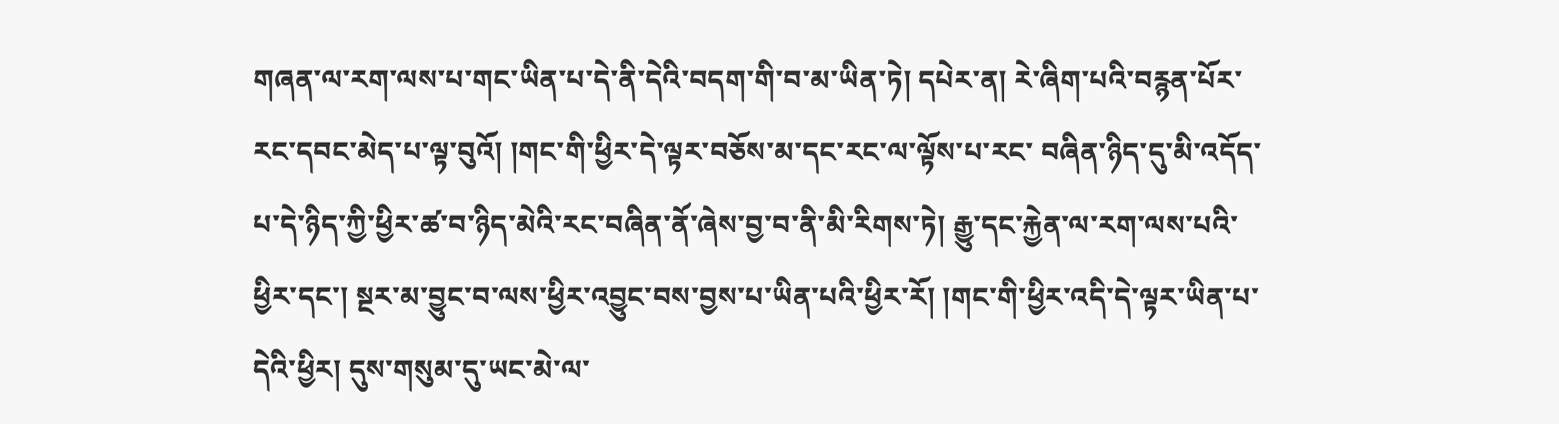གཞན་ལ་རག་ལས་པ་གང་ཡིན་པ་དེ་ནི་དེའི་བདག་གི་བ་མ་ཡིན་ཏེ། དཔེར་ན། རེ་ཞིག་པའི་བརྙན་པོར་རང་དབང་མེད་པ་ལྟ་བུའོ། །གང་གི་ཕྱིར་དེ་ལྟར་བཅོས་མ་དང་རང་ལ་ལྟོས་པ་རང་ བཞིན་ཉིད་དུ་མི་འདོད་པ་དེ་ཉིད་ཀྱི་ཕྱིར་ཚ་བ་ཉིད་མེའི་རང་བཞིན་ནོ་ཞེས་བྱ་བ་ནི་མི་རིགས་ཏེ། རྒྱུ་དང་རྐྱེན་ལ་རག་ལས་པའི་ཕྱིར་དང་། སྔར་མ་བྱུང་བ་ལས་ཕྱིར་འབྱུང་བས་བྱས་པ་ཡིན་པའི་ཕྱིར་རོ། །གང་གི་ཕྱིར་འདི་དེ་ལྟར་ཡིན་པ་དེའི་ཕྱིར། དུས་གསུམ་དུ་ཡང་མེ་ལ་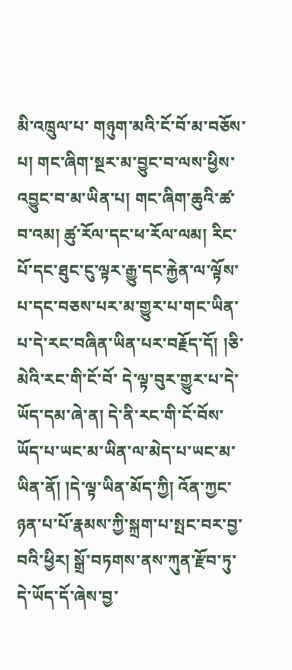མི་འཁྲུལ་པ་ གཉུག་མའི་ངོ་བོ་མ་བཅོས་པ། གང་ཞིག་སྔར་མ་བྱུང་བ་ལས་ཕྱིས་འབྱུང་བ་མ་ཡིན་པ། གང་ཞིག་ཆུའི་ཚ་བ་འམ། ཚུ་རོལ་དང་ཕ་རོལ་ལམ། རིང་པོ་དང་ཐུང་ངུ་ལྟར་རྒྱུ་དང་རྐྱེན་ལ་ལྟོས་པ་དང་བཅས་པར་མ་གྱུར་པ་གང་ཡིན་པ་དེ་རང་བཞིན་ཡིན་པར་བརྗོད་དོ། །ཅི་མེའི་རང་གི་ངོ་བོ་ དེ་ལྟ་བུར་གྱུར་པ་དེ་ཡོད་དམ་ཞེ་ན། དེ་ནི་རང་གི་ངོ་བོས་ཡོད་པ་ཡང་མ་ཡིན་ལ་མེད་པ་ཡང་མ་ཡིན་ནོ། །དེ་ལྟ་ཡིན་མོད་ཀྱི། འོན་ཀྱང་ཉན་པ་པོ་རྣམས་ཀྱི་སྐྲག་པ་སྤང་བར་བྱ་བའི་ཕྱིར། སྒྲོ་བཏགས་ནས་ཀུན་རྫོབ་ཏུ་དེ་ཡོད་དོ་ཞེས་བྱ་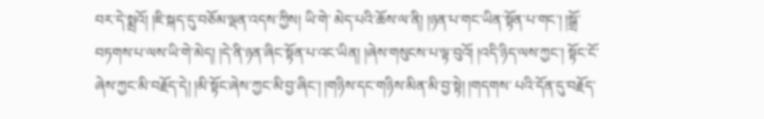བར་དེ་སྨྲའོ། །ཇི་སྐད་དུ་བཅོམ་ལྡན་འདས་ཀྱིས། ཡི་གེ་ མེད་པའི་ཆོས་ལ་ནི། །ཉན་པ་གང་ཡིན་སྟོན་པ་གང་། །སྒྲོ་བཏགས་པ་ལས་ཡི་གེ་མེད། །དེ་ནི་ཉན་ཞིང་སྟོན་པ་འང་ཡིན། །ཞེས་གསུངས་པ་ལྟ་བུའོ། །འདི་ཉིད་ལས་ཀྱང་། སྟོང་ངོ་ཞེས་ཀྱང་མི་བརྗོད་དེ། །མི་སྟོང་ཞེས་ཀྱང་མི་བྱ་ཞིང་། །གཉིས་དང་གཉིས་མིན་མི་བྱ་སྟེ། །གདགས་ པའི་དོན་དུ་བརྗོད་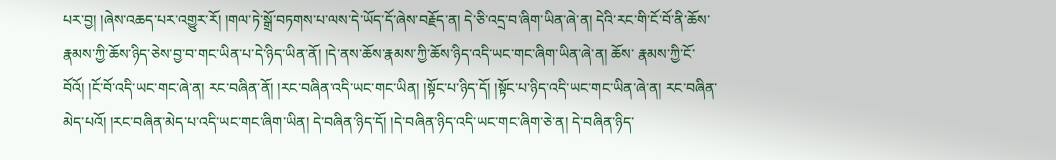པར་བྱ། །ཞེས་འཆད་པར་འགྱུར་རོ། །གལ་ཏེ་སྒྲོ་བཏགས་པ་ལས་དེ་ཡོད་དོ་ཞེས་བརྗོད་ན། དེ་ཅི་འདྲ་བ་ཞིག་ཡིན་ཞེ་ན། དེའི་རང་གི་ངོ་བོ་ནི་ཆོས་རྣམས་ཀྱི་ཆོས་ཉིད་ཅེས་བྱ་བ་གང་ཡིན་པ་དེ་ཉིད་ཡིན་ནོ། །དེ་ནས་ཆོས་རྣམས་ཀྱི་ཆོས་ཉིད་འདི་ཡང་གང་ཞིག་ཡིན་ཞེ་ན། ཆོས་ རྣམས་ཀྱི་ངོ་བོའོ། །ངོ་བོ་འདི་ཡང་གང་ཞེ་ན། རང་བཞིན་ནོ། །རང་བཞིན་འདི་ཡང་གང་ཡིན། །སྟོང་པ་ཉིད་དོ། །སྟོང་པ་ཉིད་འདི་ཡང་གང་ཡིན་ཞེ་ན། རང་བཞིན་མེད་པའོ། །རང་བཞིན་མེད་པ་འདི་ཡང་གང་ཞིག་ཡིན། དེ་བཞིན་ཉིད་དོ། །དེ་བཞིན་ཉིད་འདི་ཡང་གང་ཞིག་ཅེ་ན། དེ་བཞིན་ཉིད་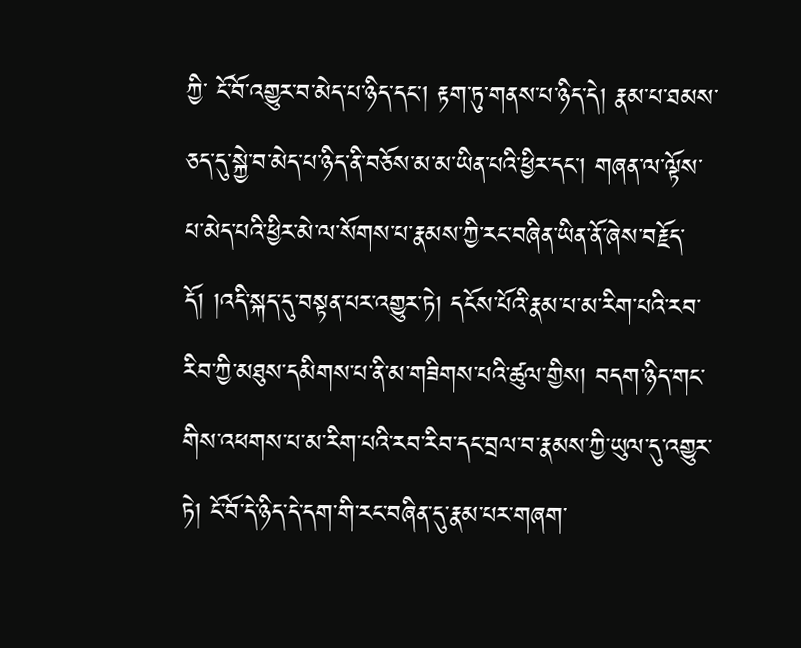ཀྱི་ ངོ་བོ་འགྱུར་བ་མེད་པ་ཉིད་དང་། རྟག་ཏུ་གནས་པ་ཉིད་དེ། རྣམ་པ་ཐམས་ཅད་དུ་སྐྱེ་བ་མེད་པ་ཉིད་ནི་བཅོས་མ་མ་ཡིན་པའི་ཕྱིར་དང་། གཞན་ལ་ལྟོས་པ་མེད་པའི་ཕྱིར་མེ་ལ་སོགས་པ་རྣམས་ཀྱི་རང་བཞིན་ཡིན་ནོ་ཞེས་བརྗོད་དོ། །འདི་སྐད་དུ་བསྟན་པར་འགྱུར་ཏེ། དངོས་པོའི་རྣམ་པ་མ་རིག་པའི་རབ་ རིབ་ཀྱི་མཐུས་དམིགས་པ་ནི་མ་གཟིགས་པའི་ཚུལ་གྱིས། བདག་ཉིད་གང་གིས་འཕགས་པ་མ་རིག་པའི་རབ་རིབ་དང་བྲལ་བ་རྣམས་ཀྱི་ཡུལ་དུ་འགྱུར་ཏེ། ངོ་བོ་དེ་ཉིད་དེ་དག་གི་རང་བཞིན་དུ་རྣམ་པར་གཞག་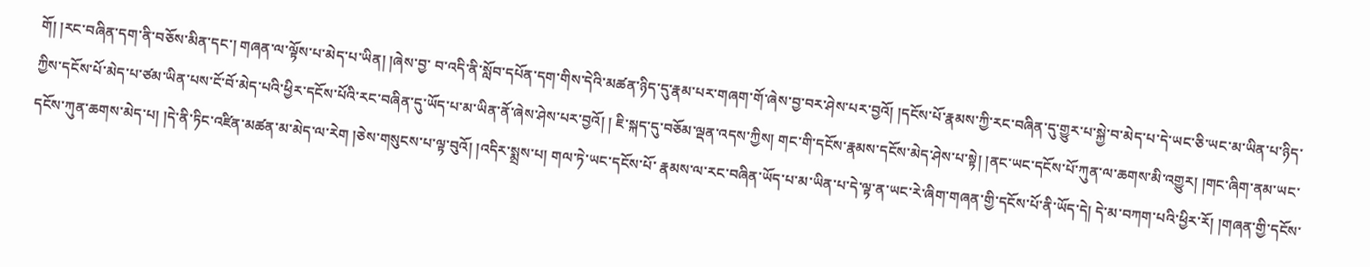གོ། །རང་བཞིན་དག་ནི་བཅོས་མིན་དང་། གཞན་ལ་ལྟོས་པ་མེད་པ་ཡིན། །ཞེས་བྱ་ བ་འདི་ནི་སློབ་དཔོན་དག་གིས་དེའི་མཚན་ཉིད་དུ་རྣམ་པར་གཞག་གོ་ཞེས་བྱ་བར་ཤེས་པར་བྱའོ། །དངོས་པོ་རྣམས་ཀྱི་རང་བཞིན་དུ་གྱུར་པ་སྐྱེ་བ་མེད་པ་དེ་ཡང་ཅི་ཡང་མ་ཡིན་པ་ཉིད་ཀྱིས་དངོས་པོ་མེད་པ་ཙམ་ཡིན་པས་ངོ་བོ་མེད་པའི་ཕྱིར་དངོས་པོའི་རང་བཞིན་དུ་ཡོད་པ་མ་ཡིན་ནོ་ཞེས་ཤེས་པར་བྱའོ། ། ཇི་སྐད་དུ་བཅོམ་ལྡན་འདས་ཀྱིས། གང་གི་དངོས་རྣམས་དངོས་མེད་ཤེས་པ་སྟེ། །ནང་ཡང་དངོས་པོ་ཀུན་ལ་ཆགས་མི་འགྱུར། །གང་ཞིག་ནམ་ཡང་དངོས་ཀུན་ཆགས་མེད་པ། །དེ་ནི་ཏིང་འཛིན་མཚན་མ་མེད་ལ་རེག །ཅེས་གསུངས་པ་ལྟ་བུའོ། །འདིར་སྨྲས་པ། གལ་ཏེ་ཡང་དངོས་པོ་ རྣམས་ལ་རང་བཞིན་ཡོད་པ་མ་ཡིན་པ་དེ་ལྟ་ན་ཡང་རེ་ཞིག་གཞན་གྱི་དངོས་པོ་ནི་ཡོད་དེ། དེ་མ་བཀག་པའི་ཕྱིར་རོ། །གཞན་གྱི་དངོས་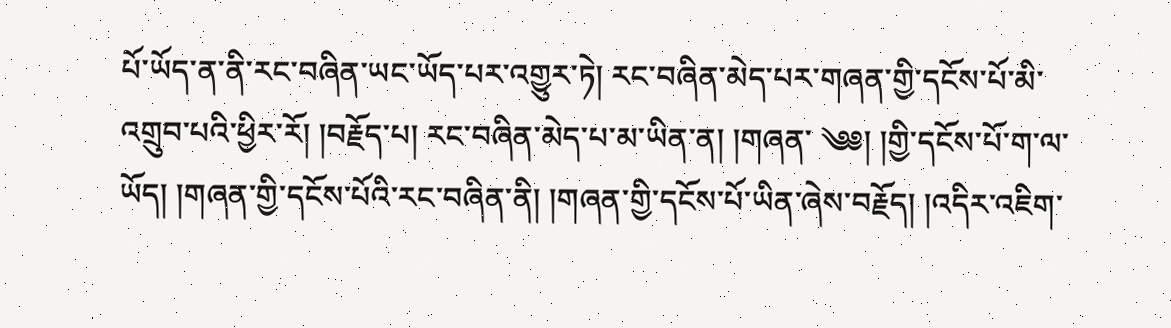པོ་ཡོད་ན་ནི་རང་བཞིན་ཡང་ཡོད་པར་འགྱུར་ཏེ། རང་བཞིན་མེད་པར་གཞན་གྱི་དངོས་པོ་མི་འགྲུབ་པའི་ཕྱིར་རོ། །བརྗོད་པ། རང་བཞིན་མེད་པ་མ་ཡིན་ན། །གཞན་ ༄༅། །གྱི་དངོས་པོ་ག་ལ་ཡོད། །གཞན་གྱི་དངོས་པོའི་རང་བཞིན་ནི། །གཞན་གྱི་དངོས་པོ་ཡིན་ཞེས་བརྗོད། །འདིར་འཇིག་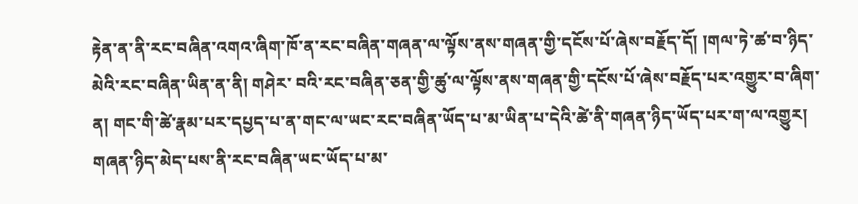རྟེན་ན་ནི་རང་བཞིན་འགའ་ཞིག་ཁོ་ན་རང་བཞིན་གཞན་ལ་ལྟོས་ནས་གཞན་གྱི་དངོས་པོ་ཞེས་བརྗོད་དོ། །གལ་ཏེ་ཚ་བ་ཉིད་མེའི་རང་བཞིན་ཡིན་ན་ནི། གཤེར་ བའི་རང་བཞིན་ཅན་གྱི་ཚུ་ལ་ལྟོས་ནས་གཞན་གྱི་དངོས་པོ་ཞེས་བརྗོད་པར་འགྱུར་བ་ཞིག་ན། གང་གི་ཚེ་རྣམ་པར་དཔྱད་པ་ན་གང་ལ་ཡང་རང་བཞིན་ཡོད་པ་མ་ཡིན་པ་དེའི་ཚེ་ནི་གཞན་ཉིད་ཡོད་པར་ག་ལ་འགྱུར། གཞན་ཉིད་མེད་པས་ནི་རང་བཞིན་ཡང་ཡོད་པ་མ་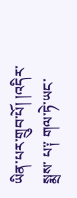ཡིན་པར་གྲུབ་པོ། །འདིར་སྨྲས་ པ༑ གལ་ཏེ་ཡང་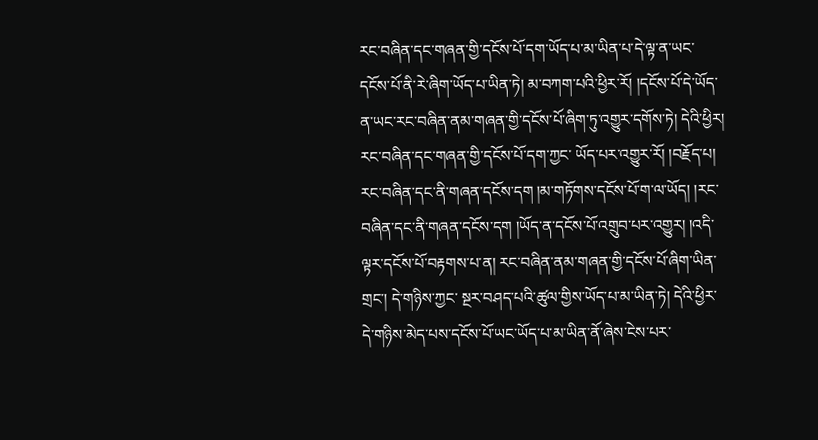རང་བཞིན་དང་གཞན་གྱི་དངོས་པོ་དག་ཡོད་པ་མ་ཡིན་པ་དེ་ལྟ་ན་ཡང་དངོས་པོ་ནི་རེ་ཞིག་ཡོད་པ་ཡིན་ཏེ། མ་བཀག་པའི་ཕྱིར་རོ། །དངོས་པོ་དེ་ཡོད་ན་ཡང་རང་བཞིན་ནམ་གཞན་གྱི་དངོས་པོ་ཞིག་ཏུ་འགྱུར་དགོས་ཏེ། དེའི་ཕྱིར། རང་བཞིན་དང་གཞན་གྱི་དངོས་པོ་དག་ཀྱང་ ཡོད་པར་འགྱུར་རོ། །བརྗོད་པ། རང་བཞིན་དང་ནི་གཞན་དངོས་དག །མ་གཏོགས་དངོས་པོ་ག་ལ་ཡོད། །རང་བཞིན་དང་ནི་གཞན་དངོས་དག །ཡོད་ན་དངོས་པོ་འགྲུབ་པར་འགྱུར། །འདི་ལྟར་དངོས་པོ་བརྟགས་པ་ན། རང་བཞིན་ནམ་གཞན་གྱི་དངོས་པོ་ཞིག་ཡིན་གྲང་། དེ་གཉིས་ཀྱང་ སྔར་བཤད་པའི་ཚུལ་གྱིས་ཡོད་པ་མ་ཡིན་ཏེ། དེའི་ཕྱིར་དེ་གཉིས་མེད་པས་དངོས་པོ་ཡང་ཡོད་པ་མ་ཡིན་ནོ་ཞེས་ངེས་པར་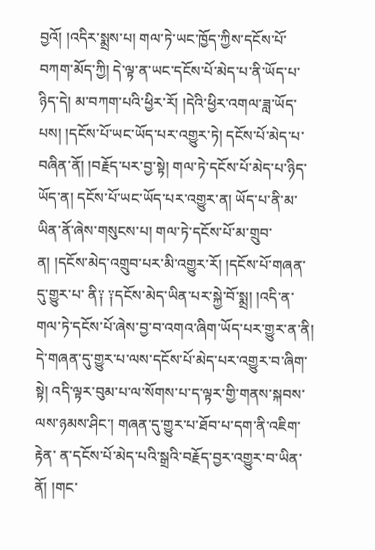བྱའོ། །འདིར་སྨྲས་པ། གལ་ཏེ་ཡང་ཁྱོད་ཀྱིས་དངོས་པོ་བཀག་མོད་ཀྱི། དེ་ལྟ་ན་ཡང་དངོས་པོ་མེད་པ་ནི་ཡོད་པ་ཉིད་དེ། མ་བཀག་པའི་ཕྱིར་རོ། །དེའི་ཕྱིར་འགལ་ཟླ་ཡོད་ པས། །དངོས་པོ་ཡང་ཡོད་པར་འགྱུར་ཏེ། དངོས་པོ་མེད་པ་བཞིན་ནོ། །བརྗོད་པར་བྱ་སྟེ། གལ་ཏེ་དངོས་པོ་མེད་པ་ཉིད་ཡོད་ན། དངོས་པོ་ཡང་ཡོད་པར་འགྱུར་ན། ཡོད་པ་ནི་མ་ཡིན་ནོ་ཞེས་གསུངས་པ། གལ་ཏེ་དངོས་པོ་མ་གྲུབ་ན། །དངོས་མེད་འགྲུབ་པར་མི་འགྱུར་རོ། །དངོས་པོ་གཞན་དུ་གྱུར་པ་ ནི༑ ༑དངོས་མེད་ཡིན་པར་སྐྱེ་བོ་སྨྲ། །འདི་ན་གལ་ཏེ་དངོས་པོ་ཞེས་བྱ་བ་འགའ་ཞིག་ཡོད་པར་གྱུར་ན་ནི། དེ་གཞན་དུ་གྱུར་པ་ལས་དངོས་པོ་མེད་པར་འགྱུར་བ་ཞིག་སྟེ། འདི་ལྟར་བུམ་པ་ལ་སོགས་པ་ད་ལྟར་གྱི་གནས་སྐབས་ལས་ཉམས་ཤིང་། གཞན་དུ་གྱུར་པ་ཐོབ་པ་དག་ནི་འཇིག་རྟེན་ ན་དངོས་པོ་མེད་པའི་སྒྲའི་བརྗོད་བྱར་འགྱུར་བ་ཡིན་ནོ། །གང་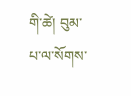གི་ཚེ། བུམ་པ་ལ་སོགས་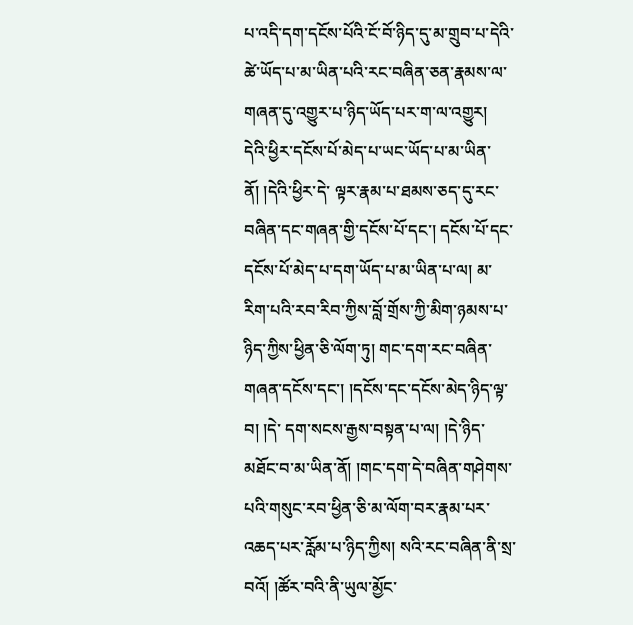པ་འདི་དག་དངོས་པོའི་ངོ་བོ་ཉིད་དུ་མ་གྲུབ་པ་དེའི་ཚེ་ཡོད་པ་མ་ཡིན་པའི་རང་བཞིན་ཅན་རྣམས་ལ་གཞན་དུ་འགྱུར་པ་ཉིད་ཡོད་པར་ག་ལ་འགྱུར། དེའི་ཕྱིར་དངོས་པོ་མེད་པ་ཡང་ཡོད་པ་མ་ཡིན་ནོ། །དེའི་ཕྱིར་དེ་ ལྟར་རྣམ་པ་ཐམས་ཅད་དུ་རང་བཞིན་དང་གཞན་གྱི་དངོས་པོ་དང་། དངོས་པོ་དང་དངོས་པོ་མེད་པ་དག་ཡོད་པ་མ་ཡིན་པ་ལ། མ་རིག་པའི་རབ་རིབ་ཀྱིས་བློ་གྲོས་ཀྱི་མིག་ཉམས་པ་ཉིད་ཀྱིས་ཕྱིན་ཅི་ལོག་ཏུ། གང་དག་རང་བཞིན་གཞན་དངོས་དང་། །དངོས་དང་དངོས་མེད་ཉིད་ལྟ་བ། །དེ་ དག་སངས་རྒྱས་བསྟན་པ་ལ། །དེ་ཉིད་མཐོང་བ་མ་ཡིན་ནོ། །གང་དག་དེ་བཞིན་གཤེགས་པའི་གསུང་རབ་ཕྱིན་ཅི་མ་ལོག་བར་རྣམ་པར་འཆད་པར་རློམ་པ་ཉིད་ཀྱིས། སའི་རང་བཞིན་ནི་སྲ་བའོ། །ཚོར་བའི་ནི་ཡུལ་མྱོང་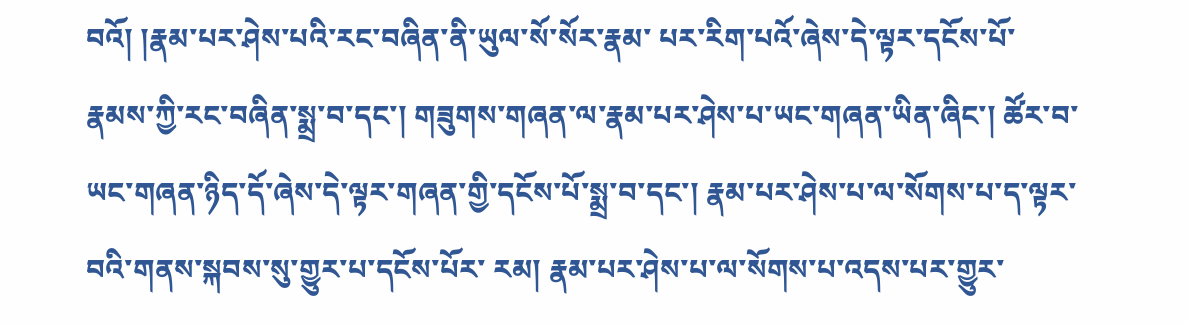བའོ། །རྣམ་པར་ཤེས་པའི་རང་བཞིན་ནི་ཡུལ་སོ་སོར་རྣམ་ པར་རིག་པའོ་ཞེས་དེ་ལྟར་དངོས་པོ་རྣམས་ཀྱི་རང་བཞིན་སྨྲ་བ་དང་། གཟུགས་གཞན་ལ་རྣམ་པར་ཤེས་པ་ཡང་གཞན་ཡིན་ཞིང་། ཚོར་བ་ཡང་གཞན་ཉིད་དོ་ཞེས་དེ་ལྟར་གཞན་གྱི་དངོས་པོ་སྨྲ་བ་དང་། རྣམ་པར་ཤེས་པ་ལ་སོགས་པ་ད་ལྟར་བའི་གནས་སྐབས་སུ་གྱུར་པ་དངོས་པོར་ རམ། རྣམ་པར་ཤེས་པ་ལ་སོགས་པ་འདས་པར་གྱུར་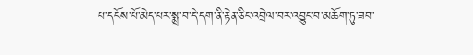པ་དངོས་པོ་མེད་པར་སྨྲ་བ་དེ་དག་ནི་རྟེན་ཅིང་འབྲེལ་བར་འབྱུང་བ་མཆོག་ཏུ་ཟབ་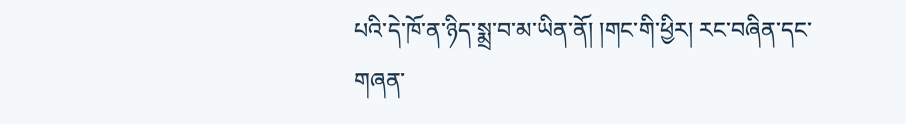པའི་དེ་ཁོ་ན་ཉིད་སྨྲ་བ་མ་ཡིན་ནོ། །གང་གི་ཕྱིར། རང་བཞིན་དང་གཞན་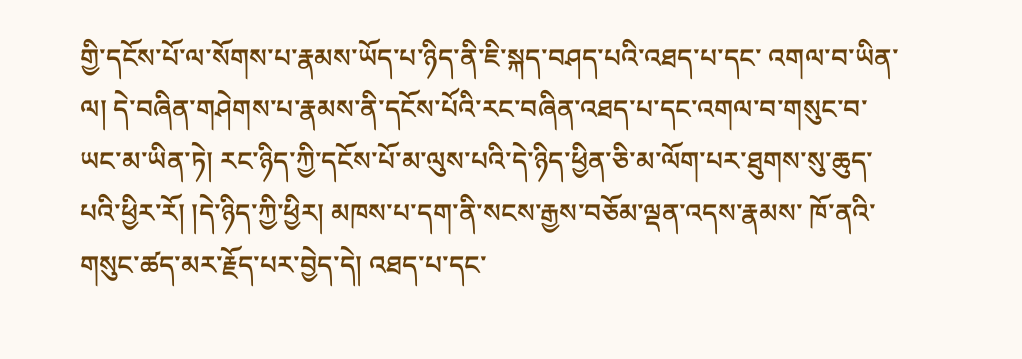གྱི་དངོས་པོ་ལ་སོགས་པ་རྣམས་ཡོད་པ་ཉིད་ནི་ཇི་སྐད་བཤད་པའི་འཐད་པ་དང་ འགལ་བ་ཡིན་ལ། དེ་བཞིན་གཤེགས་པ་རྣམས་ནི་དངོས་པོའི་རང་བཞིན་འཐད་པ་དང་འགལ་བ་གསུང་བ་ཡང་མ་ཡིན་ཏེ། རང་ཉིད་ཀྱི་དངོས་པོ་མ་ལུས་པའི་དེ་ཉིད་ཕྱིན་ཅི་མ་ལོག་པར་ཐུགས་སུ་ཆུད་པའི་ཕྱིར་རོ། །དེ་ཉིད་ཀྱི་ཕྱིར། མཁས་པ་དག་ནི་སངས་རྒྱས་བཅོམ་ལྡན་འདས་རྣམས་ ཁོ་ནའི་གསུང་ཚད་མར་རྗོད་པར་བྱེད་དེ། འཐད་པ་དང་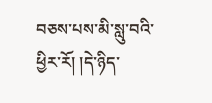བཅས་པས་མི་སླུ་བའི་ཕྱིར་རོ། །དེ་ཉིད་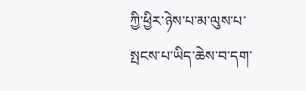ཀྱི་ཕྱིར་ཉེས་པ་མ་ལུས་པ་སྤངས་པ་ཡིད་ཆེས་བ་དག་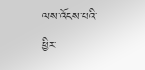ལས་འོངས་པའི་ཕྱིར་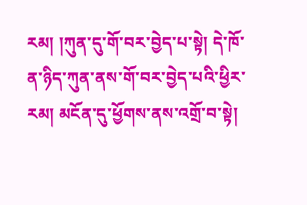རམ། །ཀུན་དུ་གོ་བར་བྱེད་པ་སྟེ། དེ་ཁོ་ན་ཉིད་ཀུན་ནས་གོ་བར་བྱེད་པའི་ཕྱིར་རམ། མངོན་དུ་ཕྱོགས་ནས་འགྲོ་བ་སྟེ།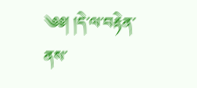༄༅། །དེ་ལ་བརྟེན་ནས་